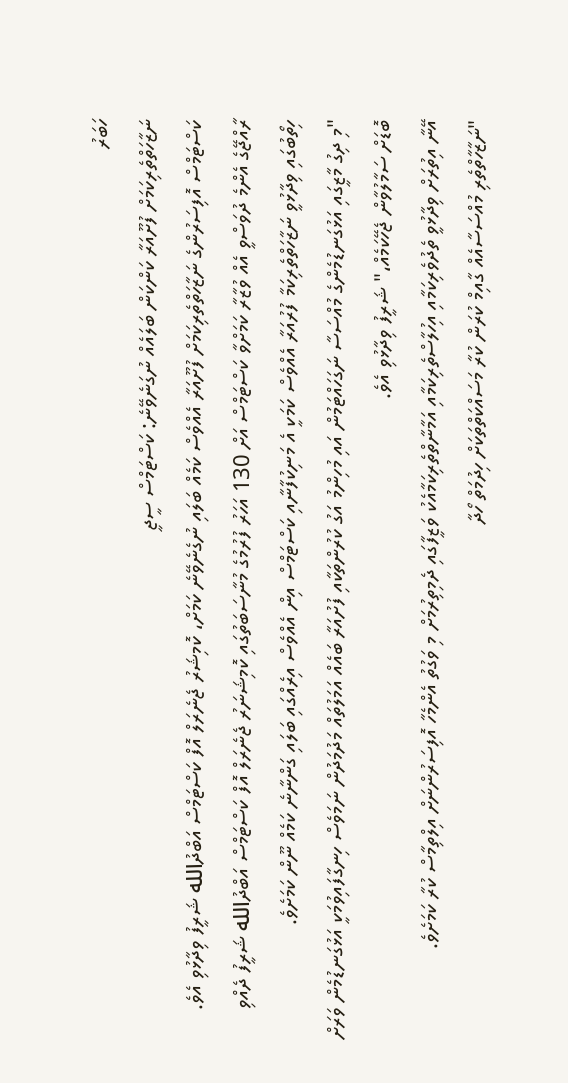ހަބަރު
ނަޒާހަތްތެރިކަމަށް ފުށޫއަރާ ކަންކަން ބަލައެއް ނުގަނެވޭނެ: ކަސްޓަމްސް ސީޖީ
ކަސްޓަމްސް އޮފިސަރުންގެ ނަޒާހަތްތެރިކަމަށް ފުށޫއަރާ އެއްވެސް ކަމެއް ބަލައި ނުގެނެވޭނެ ކަމަށް، ކޮމިޝަރު ޖެނެރަލް އޮފް ކަސްޓަމްސް އަބްދުالله ޝަރީފު ވިދާޅުވި އެވެ.
ރާއްޖޭގެ އެންމެ ދުވަސްވީ އެއް ވުޒާރާ ކަމަށްވާ ކަސްޓަމްސް އަށް 130 އަހަރު ފުރުމުގެ މުނާސަބަތުގައި ކޮމިޝަނަރު ޖެނެރަލް އޮފް ކަސްޓަމްސް އަބްދުالله ޝަރީފު ދެއްވި ހިތޯބުގައި ވިދާޅުވީ ނަޒާހަތްތެރިކަމާ ފުރުއަރާ އެއްވެސް ކަމަކީ އެ މަނިކުފާނާއި ކަސްޓަމްސް އިން އެއްވެސް އިރެއްގައި ބަލައި ގަންނާނެ ކަމެއް ނޫން ކަމަށެވެ.
"މި ދިގު މާޒީގައި އަޅުގަނޑުމެންގެ މުއްސަސާ ނަގަހައްޓަމުން އައި މުހިންމު އަގު ކުރުންތަކާއި ފުށުއަރާ ބައެއް އަމަލުތައް މަދުމަދުން ނަމަވެސް ހިނގާފައިވުމަކީ އަޅުގަނޑުމެން ވަރަށް ބޮޑަށް ސަމާލުވާން ޖެހޭކަމެއް،" ޝަރީފު ވިދާޅުވި އެވެ.
އޭނާ އިތުރަށް ވިދާޅުވީ ތެދުވެރިކަމާއި އިހުލާސްތެރިކަމާއި އަމާނާތްތެރިކަމާއެކު ވަޒީފާގައި ދެމިތިރުމަށް މި ވަގުތު އެންމެހާ އޮފިސަރުންނަށް އިލްތިމާސް ކުރާ ކަމަށެވެ.
"ނަޒާހާތްތެރި މުއްސަސާއެއް ގާއިމް ކުރަން ކުރާ މަސައްކަތްތަކަށް ހިދުމަތް ހޯދާ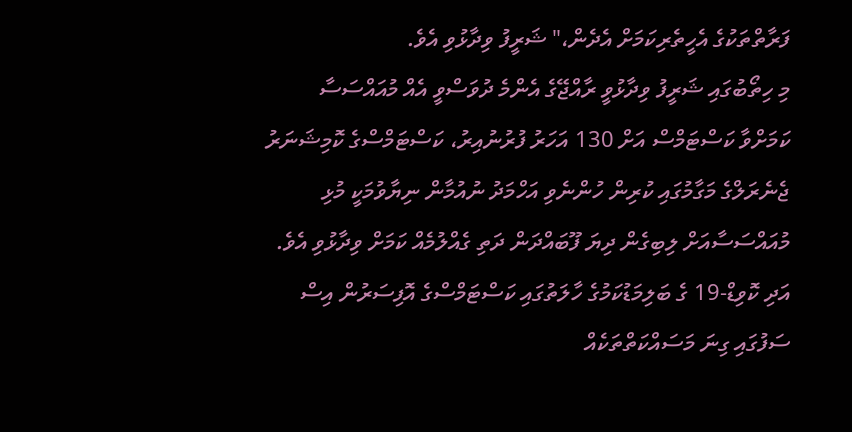ފަރާތްތަކުގެ އެހީތެރިކަމަށް އެދެން،" ޝަރީފު ވިދާޅުވި އެވެ.
މި ހިތޯބުގައި ޝަރީފު ވިދާޅުވީ ރާއްޖޭގެ އެންމެ ދުވަސްވީ އެއް މުއައްސަސާ ކަމަށްވާ ކަސްޓަމްސް އަށް 130 އަހަރު ފުރުނުއިރު، ކަސްޓަމްސްގެ ކޮމިޝަނަރު ޖެނެރަލްގެ މަގާމުގައި ކުރިން ހުންނެވި އަހްމަދު ނުއުމާން ނިޔާވުމަކީ މުޅި މުއައްސަސާއަށް ލިބިގެން ދިޔަ ފޫބައްދަން ދަތި ގެއްލުމެއް ކަމަށް ވިދާޅުވި އެވެ. އަދި ކޮވިޑް-19 ގެ ބަލިމަޑުކަމުގެ ހާލަތުގައި ކަސްޓަމްސްގެ އޮފިސަރުން އިސް ސަފުގައި ގިނަ މަސައްކަތްތަކެއް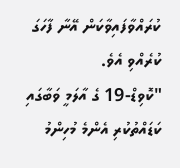ކުރައްވާފައިވާކަން އޭނާ ފާހަގަ ކުރެއްވި އެވެ.
"ކޮވިޑް-19 ގެ އާލަމީ ވަބާގައި ކަޑައްތުކުރި އެންމެ މުހިންމު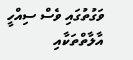ވަގުތުގައި ވެސް ސިއްހީ އާލާތްތަކާއި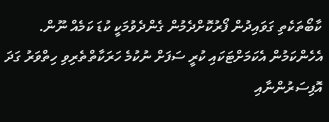ކާބޯތަކެތި ގަވައިދުން ފޯރުކޮށްދެމުން ގެންދެވުމަކީ ކުޑަ ކަމެއް ނޫން. އެހެންކަމުން އެކަމަށްޓަކައި ކުރީ ސަފަށް ނުކުމެ ހަރަކާތްތެރިވި ހިތްވަރު ގަދަ އޮފިސަރުންނާއި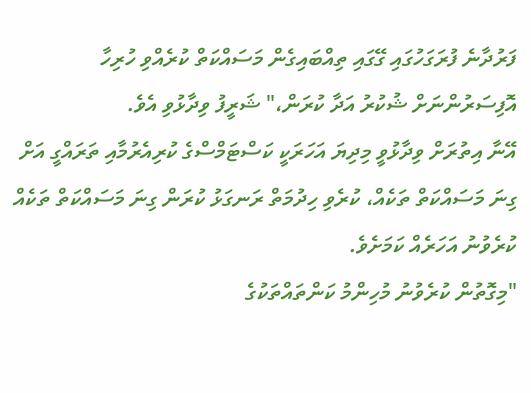ފަރުދާނެ ފުރަގަހުގައި ގޭގައި ތިއްބައިގެން މަސައްކަތް ކުރެއްވި ހުރިހާ އޮފިސަރުންނަށް ޝުކުރު އަދާ ކުރަން،" ޝަރީފު ވިދާޅުވި އެވެ.
އޭނާ އިތުރަށް ވިދާޅުވީ މިދިޔަ އަހަރަކީ ކަސްޓަމްސްގެ ކުރިއެރުމާއި ތަރައްގީ އަށް ގިނަ މަސައްކަތް ތަކެއް، ކުރެވި ހިދުމަތް ރަނގަޅު ކުރަން ގިނަ މަސައްކަތް ތަކެއް ކުރެވުނު އަހަރެއް ކަމަށެވެ.
"މިގޮތުން ކުރެވުނު މުހިންމު ކަންތައްތަކުގެ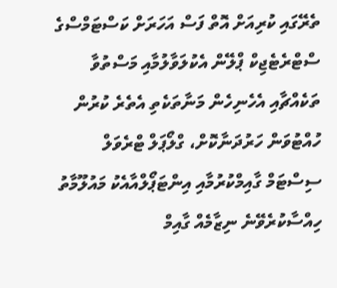ތެރޭގައި ކުރިއަށް އޮތް ފަސް އަހަރަށް ކަސްޓަމްސްގެ ސްޓްރެޓެޖިކް ޕްލޭން އެކުލަވާލުމާއި މަސްތުވާ ތަކެއްޗާއި އެހެނިހެން މަނާތަކެތި އެތެރެ ކުރުން ހުއްޓުވަން ހަރުދަނާކޮށް، ގްލޯޕަލް ޓްރެވަލް ސިސްޓަމް ގާއިމްކުރުމާއި އިންޓަޕޯލްއާއެކު މައުލޫމާތު ހިއްސާކުރެވޭނެ ނިޒާމެއް ގާއިމް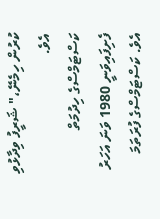ކުރުން ހިމެނޭ،" ޝަރީފު ވިދާޅުވި އެވެ.
ކަސްޓަމްސްގެ ހިދުމަތް ފެށިފައިވަނީ 1980 ވަނަ އަހަރު އެވެ. ކަސްޓަމްސްގެ ފުރަތަމަ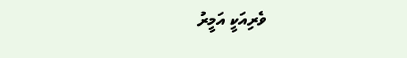ވެރިއަކީ އަމީރު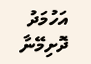އަހުމަދު ދޮށިމޭނާ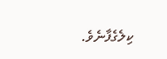ކިލެގެފާނެވެ.